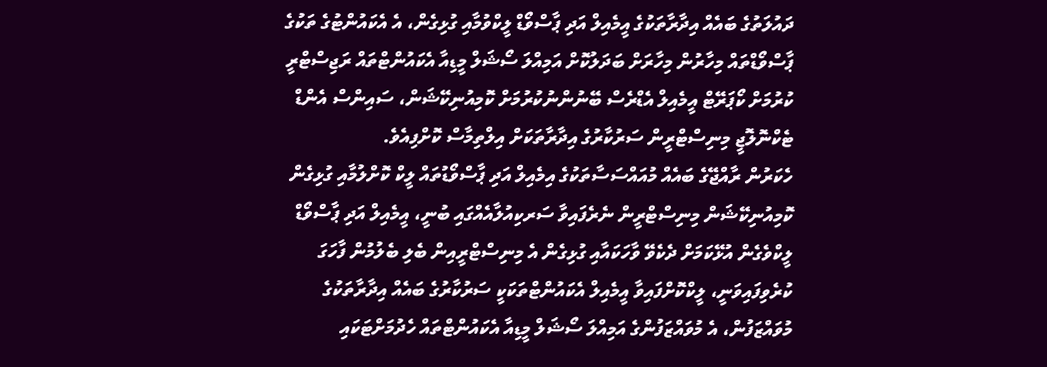ދައުލަތުގެ ބައެއް އިދާރާތަކުގެ އީމެއިލް އަދި ޕާސްވޯޑް ލީކްވުމާއި ގުޅިގެން، އެ އެކައުންޓުގެ ތަކުގެ ޕާސްވޯޑްތައް މިހާރުން މިހާރަށް ބަދަލުކޮށް އަމިއްލަ ސޯޝަލް މީޑިއާ އެކައުންޓްތައް ރަޖިސްޓްރީ ކުރުމަށް ކޯޕަރޭޓް އީމެއިލް އެޑްރެސް ބޭނުންނުކުރުމަށް ކޮމިއުނިކޭޝަން، ސައިންސް އެންޑް ޓެކްނޮލޮޖީ މިނިސްޓްރީން ސަރުކާރުގެ އިދާރާތަކަށް އިލްތިމާސް ކޮށްފިއެވެ.
ހެކަރުން ރާއްޖޭގެ ބައެއް މުއައްސަސާތަކުގެ އިމެއިލް އަދި ޕާސްވޯޑުތައް ލީކް ކޮށްލުމާއި ގުޅިގެން ކޮމިއުނިކޭޝަން މިނިސްޓްރީން ނެރެފައިވާ ސަރކިއުލާއެއްގައި ބުނީ، އީމެއިލް އަދި ޕާސްވޯޑް ލީކްވެގެން އުޅޭކަމަށް ދެކެވޭ ވާހަކައާއި ގުޅިގެން އެ މިނިސްޓްރީއިން ބެލި ބެލުމުން ފާހަގަ ކުރެވިފައިވަނީ، ލީކްކޮށްފައިވާ އީމެއިލް އެކައުންޓްތަކަކީ ސަރުކާރުގެ ބައެއް އިދާރާތަކުގެ މުވައްޒަފުން، އެ މުވައްޒަފުންގެ އަމިއްލަ ސޯޝަލް މީޑިއާ އެކައުންޓްތައް ހެދުމަށްޓަކައި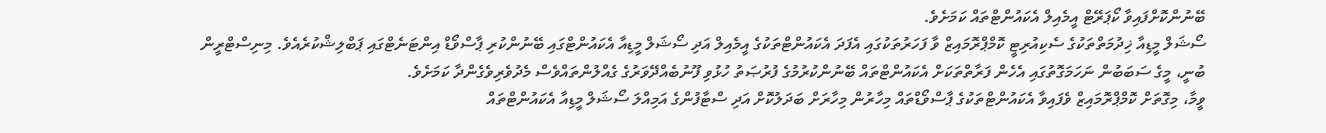ބޭނުންކޮށްފައިވާ ކޯޕަރޭޓް އީމެއިލް އެކައުންޓްތައް ކަމަށެވެ.
ސޯޝަލް މީޑިއާ ޚިދުމަތްތަކުގެ ސެކިއުރިޓީ ކޮމްޕްރޮމައިޒް ވާ ފަހަރުތަކުގައި އެފަދަ އެކައުންޓްތަކުގެ އީމެއިލް އަދި ސޯޝަލް މީޑިއާ އެކައުންޓްގައި ބޭނުންކުރި ޕާސްވޯޑް އިންޓަނެޓްގައި ޕަބްލިޝްކުރެއެވެ. މިނިސްޓްރީން ބުނީ، މީގެ ސަބަބުން ނަހަމަގޮތުގައި އެހެން ފަރާތްތަކަށް އެކައުންޓްތައް ބޭނުންކުރުމުގެ ފުރުޞަތު ހުޅުވި ފޫނުބެއްދޭވަރުގެ ގެއްލުންތައްވެސް މެދުވެރިވެގެންދާ ކަމަށެވެ.
ވީމާ، މިގޮތަށް ކޮމްޕްރޮމައިޒް ވެފައިވާ އެކައުންޓްތަކުގެ ޕާސްވޯޑްތައް މިހާރުން މިހާރަށް ބަދަލުކޮށް އަދި ސްޓާފުންގެ އަމިއްލަ ސޯޝަލް މީޑިއާ އެކައުންޓްތައް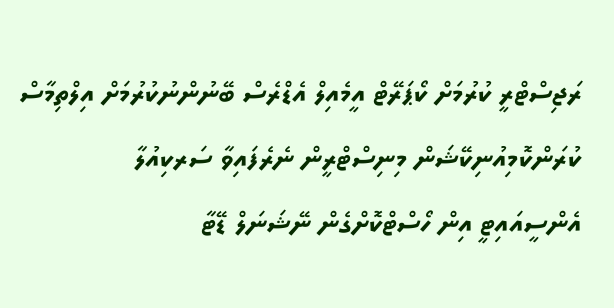ރަޖިސްޓްރީ ކުރުމަށް ކޯޕަރޭޓް އީމެއިލް އެޑްރެސް ބޭނުންނުކުރުމަށް އިލްތިމާސް ކުރަންކޮމިއުނިކޭޝަން މިނިސްޓްރީން ނެރެފައިވާ ސަރކިއުލާ
އެންސީއައިޓީ އިން ހޯސްޓްކޮށްގެން ނޭޝަނަލް ޑޭޓާ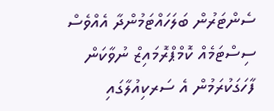ސެންޓަރުން ބަލަހައްޓަމުންދާ އެއްވެސް ސިސްޓަމެއް ކޮމްޕްރޮމައިޒް ނުވާކަން ފާހަގަކުރަމުން އެ ސަރކިއުލާގައި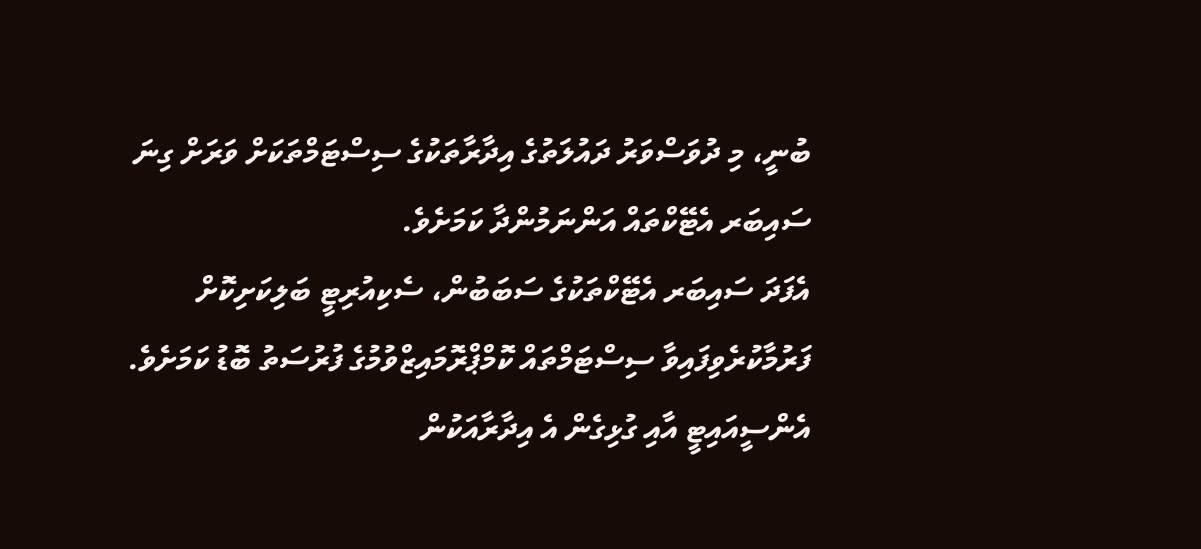ބުނީ، މި ދުވަސްވަރު ދައުލަތުގެ އިދާރާތަކުގެ ސިސްޓަމްތަކަށް ވަރަށް ގިނަ ސައިބަރ އެޓޭކްތައް އަންނަމުންދާ ކަމަށެވެ.
އެފަދަ ސައިބަރ އެޓޭކްތަކުގެ ސަބަބުން، ސެކިއުރިޓީ ބަލިކަށިކޮށް ފަރުމާކުރެވިފައިވާ ސިސްޓަމްތައް ކޮމްޕްރޮމައިޒްވުމުގެ ފުރުސަތު ބޮޑު ކަމަށެވެ.
އެންސީއައިޓީ އާއި ގުޅިގެން އެ އިދާރާއަކުން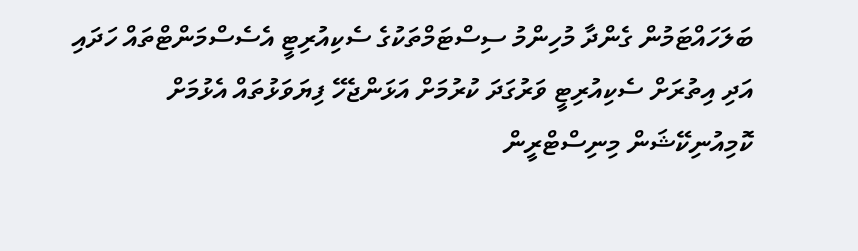ބަލަހައްޓަމުން ގެންދާ މުހިންމު ސިސްޓަމްތަކުގެ ސެކިއުރިޓީ އެސެސްމަންޓްތައް ހަދައި އަދި އިތުރަށް ސެކިއުރިޓީ ވަރުގަދަ ކުރުމަށް އަޅަންޖެހޭ ފިޔަވަޅުތައް އެޅުމަށް ކޮމިއުނިކޭޝަން މިނިސްޓްރީން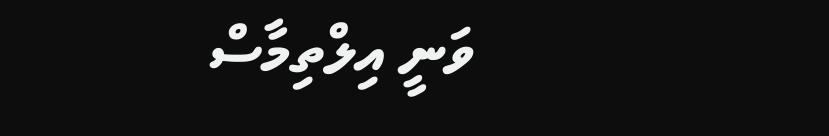ވަނީ އިލްތިމާސް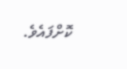ކޮށްފައެވެ.